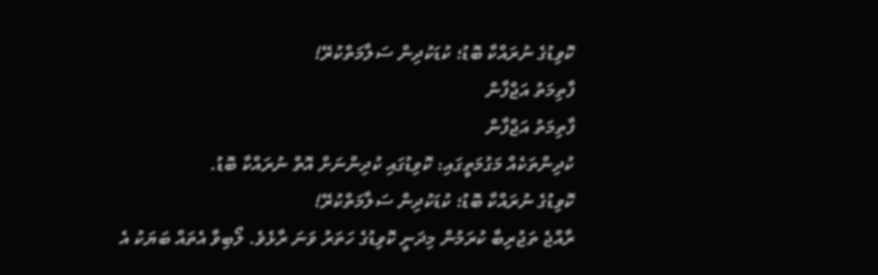ކޮވިޑުގެ ނުރައްކާ ބޮޑު؛ ކުޑަކުދިން ސަލާމަތްކުރޭ!
ފާތިމަތު އަޖްފާން
ފާތިމަތު އަޖްފާން
ކުދިންތަކެއް މަގުމަތީގައި: ކޮވިޑުގައި ކުދިންނަށް އޮތް ނުރައްކާ ބޮޑު.
ކޮވިޑުގެ ނުރައްކާ ބޮޑު؛ ކުޑަކުދިން ސަލާމަތްކުރޭ!
ރާއްޖެ ތަޖުރިބާ ކުރަމުން މިދަނީ ކޮވިޑުގެ ހަތަރު ވަނަ ރާޅެވެ. ލޯބިވާ އެތައް ބަޔަކު އެ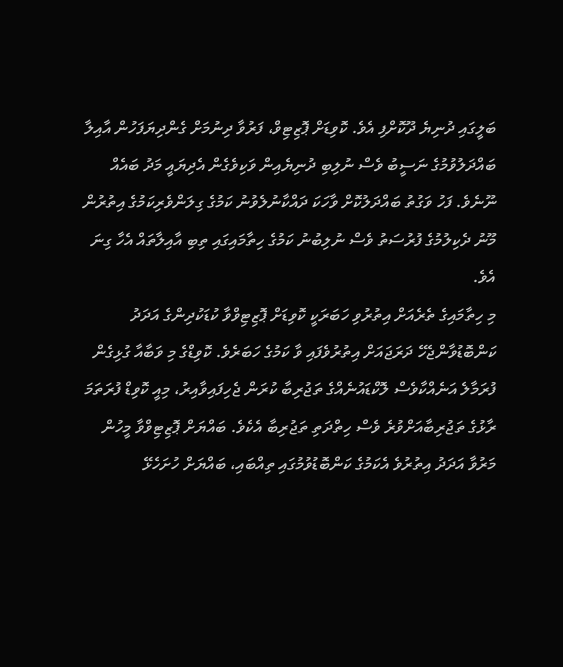ބަލީގައި ދުނިޔެ ދޫކޮށްފި އެވެ. ކޮވިޑަށް ޕޮޒިޓިވް، ފަރުވާ ދިނުމަށް ގެންދިޔަފަހުން އާއިލާ ބައްދަލުވުމުގެ ނަސީބު ވެސް ނުލިބި ދުނިޔެއިން ވަކިވެގެން އެދިޔައީ މަދު ބައެއް ނޫނެވެ. ފަހު ވަގުތު ބައްދަލުކޮށް ވާހަކަ ދައްކާނުލެވުނު ކަމުގެ ގިލަންވެރިކަމުގެ އިތުރުން މޫނު ދެކިލުމުގެ ފުރުސަތު ވެސް ނުލިބުނު ކަމުގެ ހިތާމައިގައި ތިބި އާއިލާތައް އެހާ ގިނަ އެވެ.
މި ހިތާމައިގެ ތެރެއަށް އިތުރުވި ހަބަރަކީ ކޮވިޑަށް ޕޮޒިޓިވްވާ ކުޑަކުދިންގެ އަދަދު ކަންބޮޑުވާންޖެހޭ ދަރަޖައަށް އިތުރުވެފައި ވާ ކަމުގެ ހަބަރެވެ. ކޮވިޑްގެ މި ވަބާއާ ގުޅިގެން ފުރަމާލެ އަނެއްކާވެސް ލޮކްޑައުނެއްގެ ތަޖުރިބާ ކުރަން ޖެހިފައިވާއިރު، މިއީ ކޮވިޑް ފުރަތަމަ ރާޅުގެ ތަޖުރިބާއަށްވުރެ ވެސް ހިތްދަތި ތަޖުރިބާ އެކެވެ. ބައްޔަށް ޕޮޒިޓިވްވާ މީހުން މަރުވާ އަދަދު އިތުރުވެ އެކަމުގެ ކަންބޮޑުވުމުގައި ތިއްބައި، ބައްޔަށް ހުށަހެޅޭ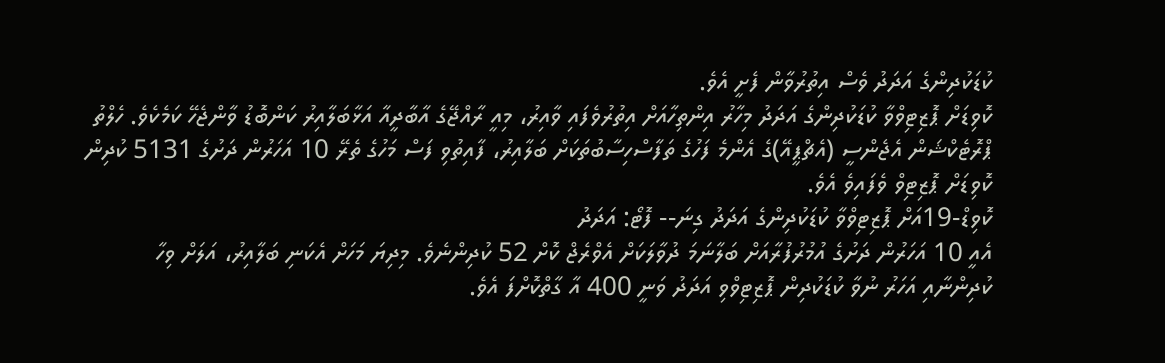ކުޑަކުދިންގެ އަދަދު ވެސް އިތުރުވާން ފެށީ އެވެ.
ކޮވިޑަށް ޕޮޒިޓިވްވާ ކުޑަކުދިންގެ އަދަދު މިހާރު އިންތިހާއަށް އިތުރުވެފައި ވާއިރު، މިއީ ރާއްޖޭގެ އާބާދީއާ އަޅާބަލާއިރު ކަންބޮޑު ވާންޖެހޭ ކަމެކެވެ. ހެލްތު ޕްރޮޓެކްޝަން އެޖެންސީ (އެޗްޕީއޭ)ގެ އެންމެ ފަހުގެ ތަފާސްހިސާބުތަކަށް ބަލާއިރު، ފާއިތުވި ފަސް މަހުގެ ތެރޭ 10 އަހަރުން ދަށުގެ 5131 ކުދިން ކޮވިޑަށް ޕޮޒިޓިވް ވެފައިވެ އެވެ.
ކޮވިޑް-19އަށް ޕޮޒިޓިވްވާ ކުޑަކުދިންގެ އަދަދު ގިނަ-- ފޮޓޯ: އަދަދު
އެއީ 10 އަހަރުން ދަށުގެ އުމުރުފުރާއަށް ބަލާނަމަ ދުވާލަކަށް އެވްރެޖް ކޮށް 52 ކުދިންނެވެ. މިދިޔަ މަހަށް އެކަނި ބަލާއިރު، އަލަށް ވިހާ ކުދިންނާއި އަހަރު ނުވާ ކުޑަކުދިން ޕޮޒިޓިވްވި އަދަދު ވަނީ 400 އާ ގާތްކޮށްފަ އެވެ.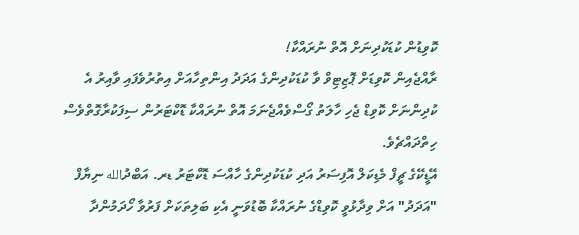ކޮވިޑުން ކުޑަކުދިނަށް އޮތް ނުރައްކާ!
ރާއްޖެއިން ކޮވިޑަށް ޕޮޒިޓިވް ވާ ކުޑަކުދިންގެ އަދަދު އިންތިހާއަށް އިތުރުވެފައި ވާއިރު އެ ކުދިންނަށް ކޮވިޑް ޖެހި ހާލަތު ގޯސްވެއްޖެނަމަ އޮތް ނުރައްކާ ޑޮކްޓަރުން ސިފަކުރާގޮތްވެސް ހިތްދައްޗެވެ.
އޭޑީކޭގެ ޗީފް މެޑިކަލް އޮފިސަރު އަދި ކުޑަކުދިންގެ ހާއްސަ ޑޮކްޓަރު ޑރ. އަބްދުالله ނިޔާފް "އަދަދު" އަށް ވިދާޅުވީ ކޮވިޑްގެ ނުރައްކާ ބޮޑުވަނީ އެކި ބަލިތަކަށް ފަރުވާ ހޯދަމުންދާ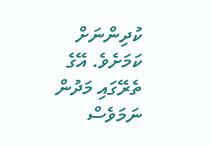ކުދިންނަށް ކަމަށެވެ. އޭގެ ތެރޭގައި މަދުން ނަމަވެސް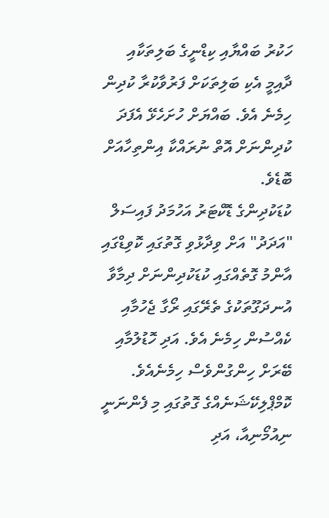ހަކުރު ބައްޔާއި ކިޑްނީގެ ބަލިތަކާއި ދާއިމީ އެކި ބަލިތަކަށް ފަރުވާކުރާ ކުދިން ހިމެނެ އެވެ. ބައްޔަށް ހުށަހެޅޭ އެފަދަ ކުދިންނަށް އޮތް ނުރައްކާ އިންތިހާއަށް ބޮޑެވެ.
ކުޑަކުދިންގެ ޑޮކްޓަރު އަހުމަދު ފައިސަލް "އަދަދު" އަށް ވިދާޅުވި ގޮތުގައި ކޮވިޑްގައި އާންމު ގޮތެއްގައި ކުޑަކުދިންނަށް ދިމާވާ އުނދަގޫތަކުގެ ތެރޭގައި ރޯގާ ޖެހުމާއި ކެއްސުން ހިމެނެ އެވެ. އަދި ހޮޑުލުމާއި ބޭރަށް ހިންގުންވެސް ހިމެނެއެވެ.
ކޮމްޕްލިކޭޝަނެއްގެ ގޮތުގައި މި ފެންނަނީ ނިއުމޯނިއާ، އަދި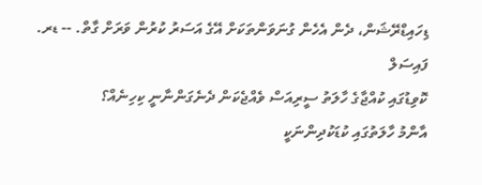ޑިހައިޑްރޭޝަން، ދެން އެހެން ގުނަވަންތަކަށް އޭގެ އަސަރު ކުރުން ވަރަށް ގާތް. -- ޑރ. ފައިސަލް
ކޮވިޑުގައި ކުއްޖާގެ ހާލަތު ސީރިއަސް ވެއްޖެކަން ދެނެގަންނާނީ ކިހިނެއް؟
އާންމު ހާލަތުގައި ކުޑަކުދިންނަކީ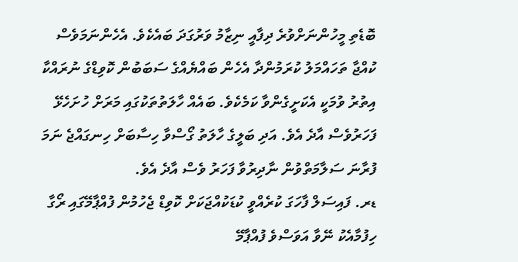ބޮޑެތި މީހުންނަށްވުރެ ދިފާއީ ނިޒާމު ވަރުގަދަ ބައެކެވެ. އެހެންނަމަވެސް ކުއްޖާ ތަހައްމަލު ކުރަމުންދާ އެހެން ބައްޔެއްގެ ސަބަބުން ކޮވިޑްގެ ނުރައްކާ އިތުރު ވުމަކީ އެކަށީގެންވާ ކަމެކެވެ. ބައެއް ހާލަތުތަކުގައި މަރަށް ހުށަހެޅޭ ފަހަރުވެސް އާދެ އެވެ. އަދި ބަލީގެ ހާލަތު ގޯސްވާ ހިސާބަށް ހިނގައްޖެ ނަމަ ފުރާނަ ސަލާމަތްވުން ނާދިރުވާ ފަހަރު ވެސް އާދެ އެވެ.
ޑރ. ފައިސަލް ފާހަގަ ކުރެއްވީ ކުޑަކުއްޖަކަށް ކޮވިޑް ޖެހުމުން ފުއްޕާމޭގައި ރޯގާ ހިފުމާއެކު ނޭވާ އަވަސްވެ ފުއްޕާމޭ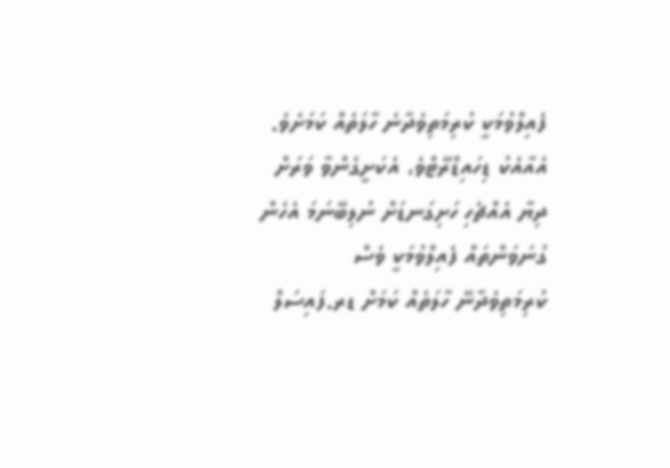ފެއިލްވުމަކީ ކުރިމަތިވެދާނެ ހާލަތެއް ކަމަށެވެ. އެއާއެކު ޑިހައިޑްރޭޓްވެ، އެކަށީގެންވާ ވަރަށް ދިޔާ އެއްޗެހި ހަށިގަނޑަށް ނުލިބޭނަމަ އެހެން ގުނަވަންތައް ފެއިލްވުމަކީ ވެސް ކުރިމަތިވެދާނޭ ހާލަތެއް ކަމަށް ޑރ.ފައިސަލް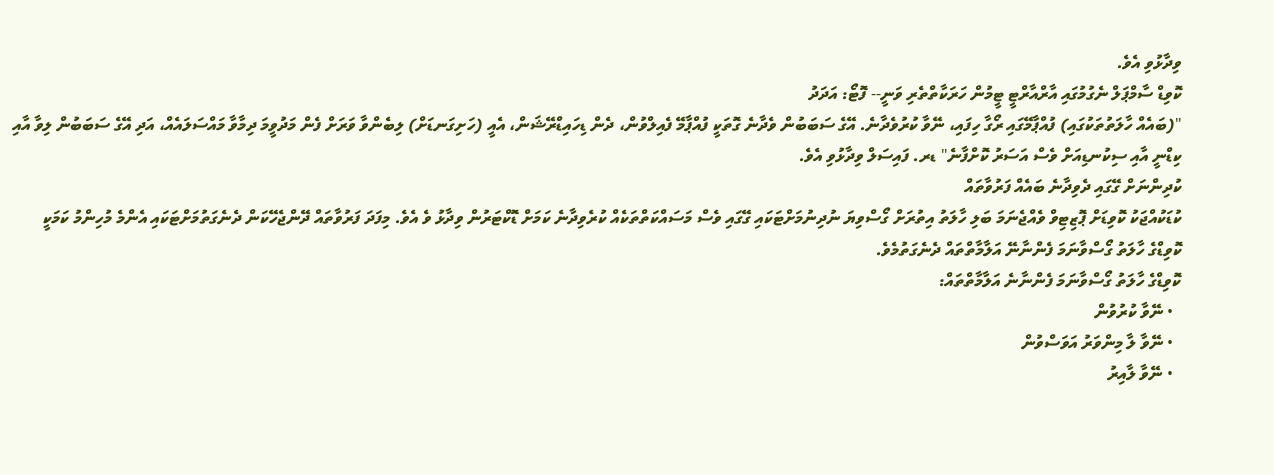ވިދާޅުވި އެވެ.
ކޮވިޑް ސާމްޕަލް ނެގުމުގައި އާރްއާރްޓީ ޓީމުން ހަރަކާތްތެރި ވަނީ-- ފޮޓޯ: އަދަދު
"(ބައެއް ހާލަތުތަކުގައި) ފުއްޕާމޭގައި ރޯގާ ހިފައި، ނޭވާ ކުރުވެދާނެ. އޭގެ ސަބަބުން ވެދާނެ ގޮތަކީ ފުއްޕާމޭ ފެއިލްވުން، ދެން ޑިހައިޑްރޭޝަން، އެއީ (ހަށިގަނޑަށް) ލިބެންވާ ވަރަށް ފެން މަދުވީމަ ދިމާވާ މައްސަލައެއް، އަދި އޭގެ ސަބަބުން ލިވާ އާއި ކިޑްނީ އާއި ސިކުނޑިއަށް ވެސް އަސަރު ކޮށްފާނެ" ޑރ. ފައިސަލް ވިދާޅުވި އެވެ.
ކުދިންނަށް ގޭގައި ދެވިދާނެ ބައެއް ފަރުވާތައް
ކުޑަކުއްޖަކު ކޮވިޑަށް ޕޮޒިޓިވް ވެއްޖެނަމަ ބަލި ހާލަތު އިތުރަށް ގޯސްވިޔަ ނުދިނުމަށްޓަކައި ގޭގައި ވެސް މަސައްކަތްތަކެއް ކުރެވިދާނެ ކަމަށް ޑޮކްޓަރުން ވިދާޅު ވެ އެވެ. މިފަދަ ފަރުވާތައް ދޭންޖެހޭކަން ދެނެގަތުމަށްޓަކައި އެންމެ މުހިންމު ކަމަކީ ކޮވިޑްގެ ހާލަތު ގޯސްވާނަމަ ފެންނާނޭ އަލާމާތްތައް ދެނެގަތުމެވެ.
ކޮވިޑްގެ ހާލަތު ގޯސްވާނަމަ ފެންނާނެ އަލާމާތްތައް:
  • ނޭވާ ކުރުވުން
  • ނޭވާ ލާ މިންވަރު އަވަސްވުން
  • ނޭވާ ލާއިރު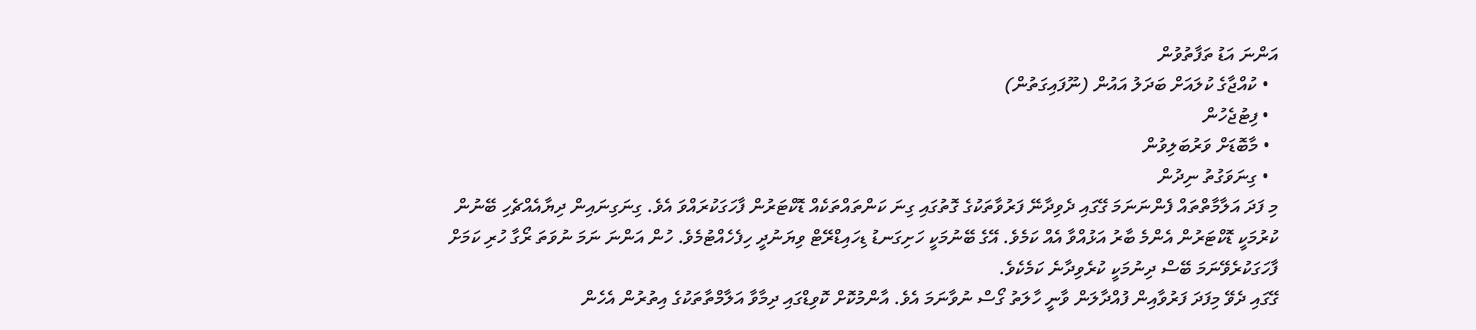އަންނަ އަޑު ތަފާތުވުން
  • ކުއްޖާގެ ކުލައަށް ބަދަލު އައުން (ނޫފައިގަތުން)
  • ފިޓުޖެހުން
  • މާބޮޑަށް ވަރުބަލިވުން
  • ގިނަވަގުތު ނިދުން
މި ފަދަ އަލާމާތްތައް ފެންނަނަމަ ގޭގައި ދެވިދާނޭ ފަރުވާތަކުގެ ގޮތުގައި ގިނަ ކަންތައްތަކެއް ޑޮކްޓަރުން ފާހަގަކުރައްވަ އެވެ. ގިނަގިނައިން ދިޔާއެއްޗެހި ބޭނުން ކުރުމަކީ ޑޮކްޓަރުން އެންމެ ބާރު އަޅުއްވާ އެއް ކަމެވެ. އޭގެ ބޭނުމަކީ ހަށިގަނޑު ޑިހައިޑްރޭޓް ވިޔަނުދީ ހިފެހެއްޓުމެވެ. ހުން އަންނަ ނަމަ ނުވަތަ ރޯގާ ހުރި ކަމަށް ފާހަގަކުރެވޭނަމަ ބޭސް ދިނުމަކީ ކުރެވިދާނެ ކަމެކެވެ.
ގޭގައި ދެވޭ މިފަދަ ފަރުވާއިން ފުއްދާލަން ވާނީ ހާލަތު ގޯސް ނުވާނަމަ އެވެ. އާންމުކޮށް ކޮވިޑްގައި ދިމާވާ އަލާމްތާތަކުގެ އިތުރުން އެހެން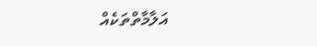އަލާމާތްތަކެއް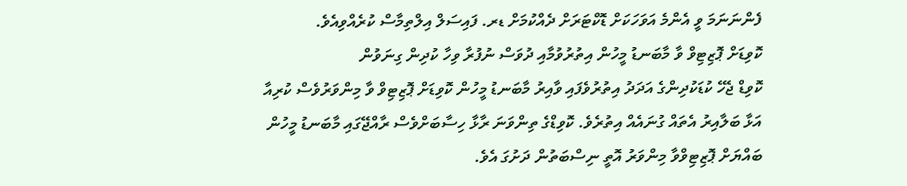ފެންނަނަމަ ވީ އެންމެ އަވަހަކަށް ޑޮކްޓަރަށް ދެއްކުމަށް ޑރ. ފައިސަލް އިލްތިމާސް ކުރެއްވިއެވެ.
ކޮވިޑަށް ޕޮޒިޓިވް ވާ މާބަނޑު މީހުން އިތުރުވުމާއި ދުވަސް ނުފުރާ ވިހާ ކުދިން ގިނަވުން
ކޮވިޑް ޖެހޭ ކުޑަކުދިންގެ އަދަދު އިތުރުވެފައި ވާއިރު މާބަނޑު މީހުން ކޮވިޑަށް ޕޮޒިޓިވް ވާ މިންވަރުވެސް ކުރިއާ އަޅާ ބަލާއިރު އެތައް ގުނައެއް އިތުރެވެ. ކޮވިޑްގެ ތިންވަނަ ރާޅާ ހިސާބަށްވެސް ރާއްޖޭގައި މާބަނޑު މީހުން ބައްޔަށް ޕޮޒިޓިވްވާ މިންވަރު އޮތީ ނިސްބަތުން ދަށުގަ އެވެ.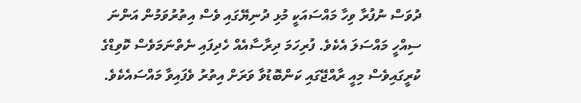ދުވަސް ނުފުރާ ވިހާ މައްސައަކީ މުޅި ދުނިޔޭގައި ވެސް އިތުރުވަމުން އަންނަ ސިއްހީ މައްސަލަ އެކެވެ. ފުރިހަމަ ދިރާސާއެއް ހެދިފައި ނެތްނަމަވެސް ކޮވިޑްގެ ކުރީގައިވެސް މިއީ ރާއްޖޭގައި ކަންބޮޑުވާ ވަރަށް އިތުރު ވެފައިވާ މައްސައެކެވެ.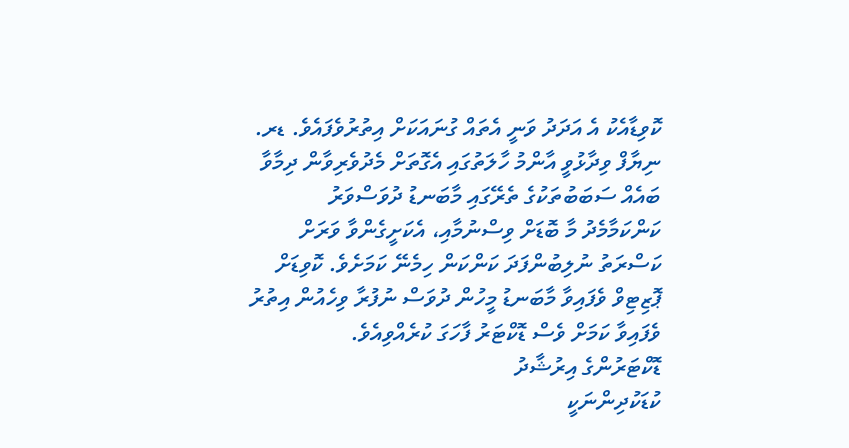ކޮވިޑާއެކު އެ އަދަދު ވަނީ އެތައް ގުނައަކަށް އިތުރުވެފައެވެ. ޑރ. ނިޔާފް ވިދާޅުވީ އާންމު ހާލަތުގައި އެގޮތަށް މެދުވެރިވާން ދިމާވާ ބައެއް ސަބަބުތަކުގެ ތެރޭގައި މާބަނޑު ދުވަސްވަރު ކަންކަމާމެދު މާ ބޮޑަށް ވިސްނުމާއި، އެކަށީގެންވާ ވަރަށް ކަސްރަތު ނުލިބުންފަދަ ކަންކަން ހިމެނޭ ކަމަށެވެ. ކޮވިޑަށް ޕޮޒިޓިވް ވެފައިވާ މާބަނޑު މީހުން ދުވަސް ނުފުރާ ވިހެއުން އިތުރު ވެފައިވާ ކަމަށް ވެސް ޑޮކްޓަރު ފާހަގަ ކުރެއްވިއެވެ.
ޑޮކްޓަރުންގެ އިރުޝާދު
ކުޑަކުދިންނަކީ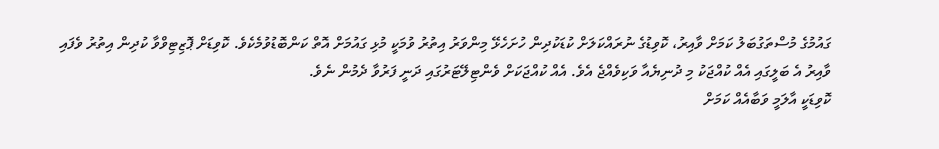ގައުމުގެ މުސްތަގުބަލު ކަމަށް ވާއިރު، ކޮވިޑުގެ ނުރައްކަލަށް ކުޑަކުދިން ހުށަހެޅޭ މިންވަރު އިތުރު ވުމަކީ މުޅި ގައުމަށް އޮތް ކަންބޮޑުވުމެކެވެ. ކޮވިޑަށް ޕޮޒިޓިވްވާ ކުދިން އިތުރު ވެފައި ވާއިރު އެ ބަލީގައި އެއް ކުއްޖަކު މި ދުނިޔެއާ ވަކިވެއްޖެ އެވެ. އެއް ކުއްޖަކަށް ވެންޓިލޭޓަރުގައި ދަނީ ފަރުވާ ދެމުން ނެވެ.
ކޮވިޑަކީ އާލަމީ ވަބާއެއް ކަމަށް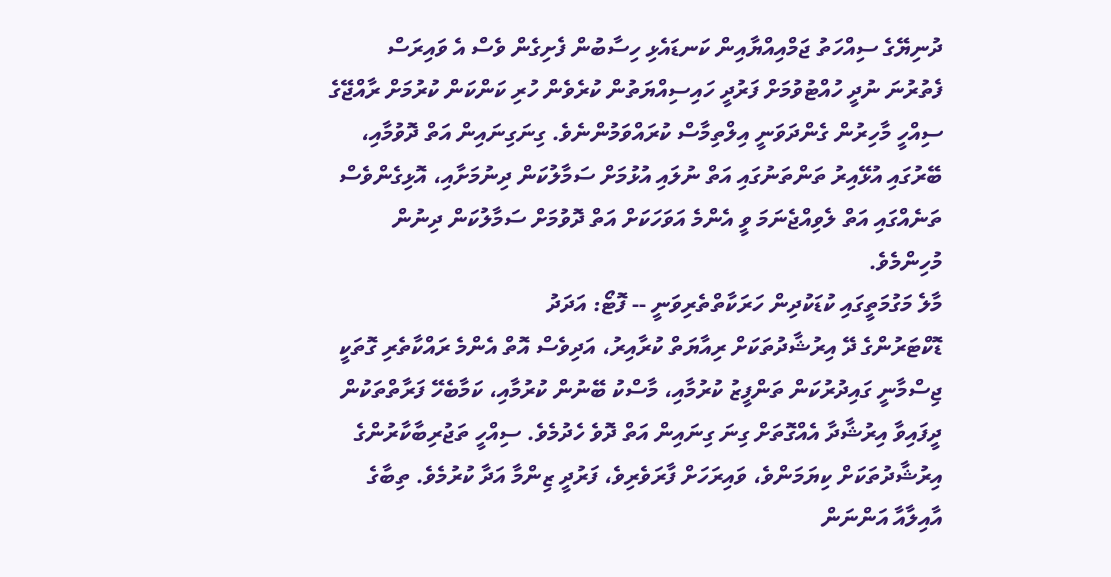ދުނިޔޭގެ ސިއްހަތު ޖަމްއިއްޔާއިން ކަނޑައެޅި ހިސާބުން ފެށިގެން ވެސް އެ ވައިރަސް ފެތުރުނަ ނުދީ ހުއްޓުވުމަށް ފަރުދީ ހައިސިއްޔަތުން ކުރެވެން ހުރި ކަންކަން ކުރުމަށް ރާއްޖޭގެ ސިއްހީ މާހިރުން ގެންދަވަނީ އިލްތިމާސް ކުރައްވަމުންނެވެ. ގިނަގިނައިން އަތް ދޮވުމާއި، ބޭރުގައި އުޅޭއިރު ތަންތަނުގައި އަތް ނުލައި އުޅުމަށް ސަމާލުކަން ދިނުމަށާއި، އޮޅިގެންވެސް ތަނެއްގައި އަތް ލެވިއްޖެނަމަ ވީ އެންމެ އަވަހަކަށް އަތް ދޮވުމަށް ސަމާލުކަން ދިނުން މުހިންމެވެ.
މާލެ މަގުމަތީގައި ކުޑަކުދިން ހަރަކާތްތެރިވަނީ -- ފޮޓޯ: އަދަދު
ޑޮކްޓަރުންގެ ދޭ އިރުޝާދުތަކަށް ރިއާޔަތް ކުރާއިރު، އަދިވެސް އޮތް އެންމެ ރައްކާތެރި ގޮތަކީ ޖިސްމާނީ ގައިދުރުކަން ތަންފީޒު ކުރުމާއި، މާސްކު ބޭނުން ކުރުމާއި، ކަމާބެހޭ ފަރާތްތަކުން ދީފައިވާ އިރުޝާދާ އެއްގޮތަށް ގިނަ ގިނައިން އަތް ދޮވެ ހެދުމެވެ. ސިއްހީ ތަޖުރިބާކާރުންގެ އިރުޝާދުތަކަށް ކިޔަމަންވެ، ވައިރަހަށް ފާރަވެރިވެ، ފަރުދީ ޒިންމާ އަދާ ކުރުމެވެ. ތިބާގެ އާއިލާއާ އަންނަން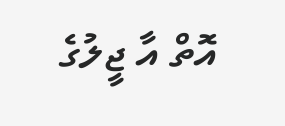އޮތް އާ ޖީލުގެ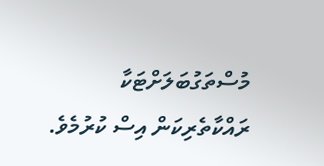މުސްތަގުބަލަށްޓަކާ ރައްކާތެރިކަން އިސް ކުރުމެވެ.